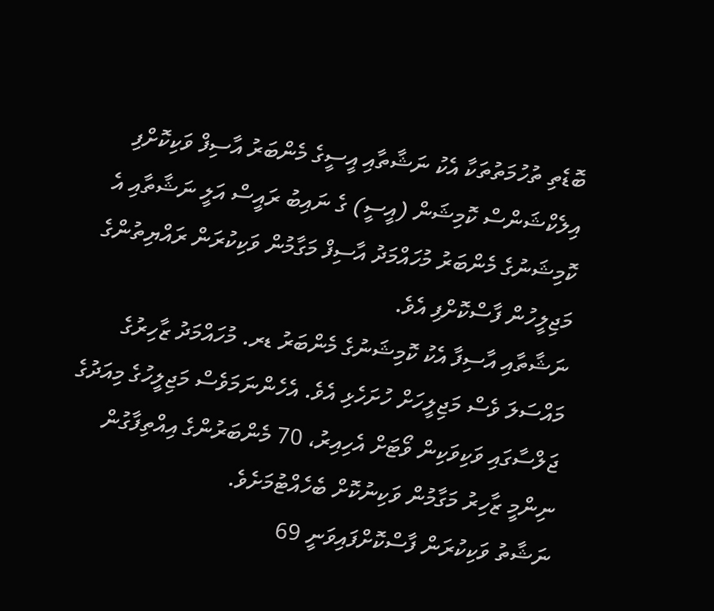ބޮޑެތި ތުހުމަތުތަކާ އެކު ނަޝާތާއި އީސީގެ މެންބަރު އާސިފް ވަކިކޮށްފި
އިލެކްޝަންސް ކޮމިޝަން (އީސީ) ގެ ނައިބު ރައީސް އަލީ ނަޝާތާއި އެ ކޮމިޝަނުގެ މެންބަރު މުހައްމަދު އާސިފް މަގާމުން ވަކިކުރަން ރައްޔިތުންގެ މަޖިލީހުން ފާސްކޮށްފި އެވެ.
ނަޝާތާއި އާސިފާ އެކު ކޮމިޝަނުގެ މެންބަރު ޑރ. މުހައްމަދު ޒާހިރުގެ މައްސަލަ ވެސް މަޖިލީހަށް ހުށަހެޅި އެވެ. އެހެންނަމަވެސް މަޖިލީހުގެ މިއަދުގެ ޖަލްސާގައި ވަކިވަކިން ވޯޓަށް އެހިއިރު، 70 މެންބަރުންގެ އިއްތިފާގުން ނިންމީ ޒާހިރު މަގާމުން ވަކިނުކޮށް ބެހެއްޓުމަށެވެ.
ނަޝާތު ވަކިކުރަން ފާސްކޮށްފައިވަނީ 69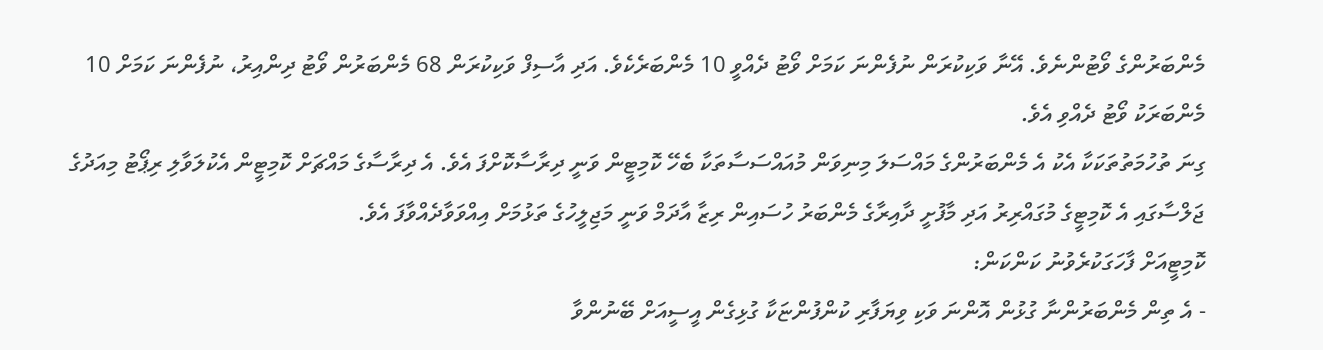މެންބަރުންގެ ވޯޓުންނެވެ. އޭނާ ވަކިކުރަން ނުފެންނަ ކަމަށް ވޯޓު ދެއްވީ 10 މެންބަރެކެވެ. އަދި އާސިފް ވަކިކުރަން 68 މެންބަރުން ވޯޓު ދިންއިރު، ނުފެންނަ ކަމަށް 10 މެންބަރަކު ވޯޓު ދެއްވި އެވެ.
ގިނަ ތުހުމަތުތަކަކާ އެކު އެ މެންބަރުންގެ މައްސަލަ މިނިވަން މުއައްސަސާތަކާ ބެހޭ ކޮމިޓީން ވަނީ ދިރާސާކޮށްފަ އެވެ. އެ ދިރާސާގެ މައްޗަށް ކޮމިޓީން އެކުލަވާލި ރިޕޯޓު މިއަދުގެ ޖަލްސާގައި އެ ކޮމިޓީގެ މުގައްރިރު އަދި މާފުށީ ދާއިރާގެ މެންބަރު ހުސައިން ރިޒާ އާދަމް ވަނީ މަޖިލީހުގެ ތަޅުމަށް އިއްވަވާދެއްވާފަ އެވެ.
ކޮމިޓީއަށް ފާހަގަކުރެވުނު ކަންކަން:
- އެ ތިން މެންބަރުންނާ ގުޅުން އޮންނަ ވަކި ވިޔަފާރި ކުންފުންޏަކާ ގުޅިގެން އީސީއަށް ބޭނުންވާ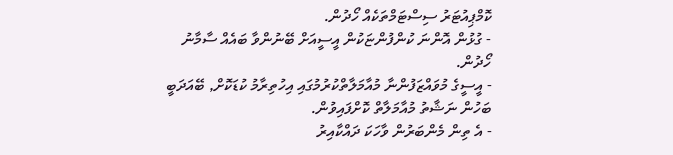ކޮމްޕިއުޓަރު ސިސްޓަމްތަކެއް ހޯދުން.
- ގުޅުން އޮންނަ ކުންފުންޏަކުން އީސީއަށް ބޭނުންވާ ބައެއް ސާމާނު ހޯދުން.
- އީސީގެ މުވައްޒަފުންނާ މުއާމަލާތްކުރުމުގައި އިހުތިރާމު ކުޑަކޮށް, ބޭއަދަބީ ބަހުން ނަޝާތު މުއާމަލާތް ކޮށްފައިވުން.
- އެ ތިން މެންބަރުން ވާހަކަ ދައްކާއިރު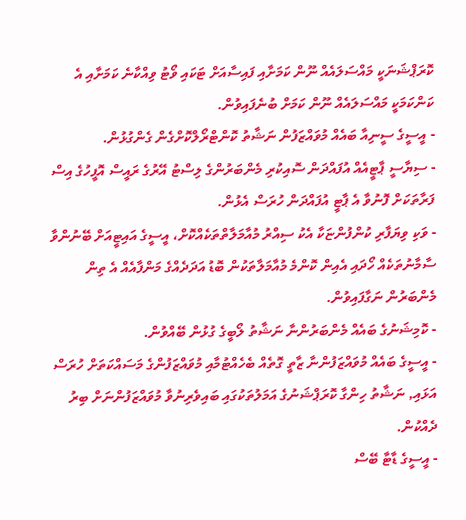ކޮރަޕްޝަނަކީ މައްސަލައެއް ނޫން ކަމަށާއި ފައިސާއަށް ޓަކައި ވޯޓު ވިއްކާނެ ކަމަށާއި އެ ކަންކަމަކީ މައްސަލައެއް ނޫން ކަމަށް ބުނެފައިވުން.
- އީސީގެ ސީނިއާ ބައެއް މުވައްޒަފުން ނަޝާތު ކޮންޓްރޯލްކޮށްގެން ގެންގުޅުން.
- ސިޔާސީ ޕާޓީއެއް އުފައްދަން ސޮއިކުރި މެންބަރުންގެ ލިސްޓު އޭރުގެ ރައީސް އޮފީހުގެ އިސް ފަރާތަކަށް ފޮނުވާ އެ ޕާޓީ އުފައްދަން ހުރަސް އެޅުން.
- ވަކި ވިޔަފާރި ކުންފުންޏަކާ އެކު ސިއްރު މުއާމަލާތްތަކެއްކޮށް، އީސީގެ އައިޓީއަށް ބޭނުންވާ ސާމާނުތަކެއް ހޯދައި އެއިން ކޮންމެ މުއާމަލާތަކުން ބޮޑު އަދަދެއްގެ މަންފާއެއް އެ ތިން މެންބަރުން ނަގާފައިވުން.
- ކޮމިޝަނުގެ ބައެއް މެންބަރުންނާ ނަޝާތު ލޯބީގެ ގުޅުން ބޭއްވުން.
- އީސީގެ ބައެއް މުވައްޒަފުންނާ ޒާތީ ގޮތެއް ބެހެއްޓުމާއި މުވައްޒަފުންގެ މަސައްކަތަށް ހުރަސް އަޅައި, ނަޝާތު ހިންގާ ކޮރަޕްޝަނުގެ އަމަލުތަކުގައި ބައިވެރިނުވާ މުވައްޒަފުންނަށް ބިރު ދެއްކުން.
- އީސީގެ ޑާޓާ ބޭސް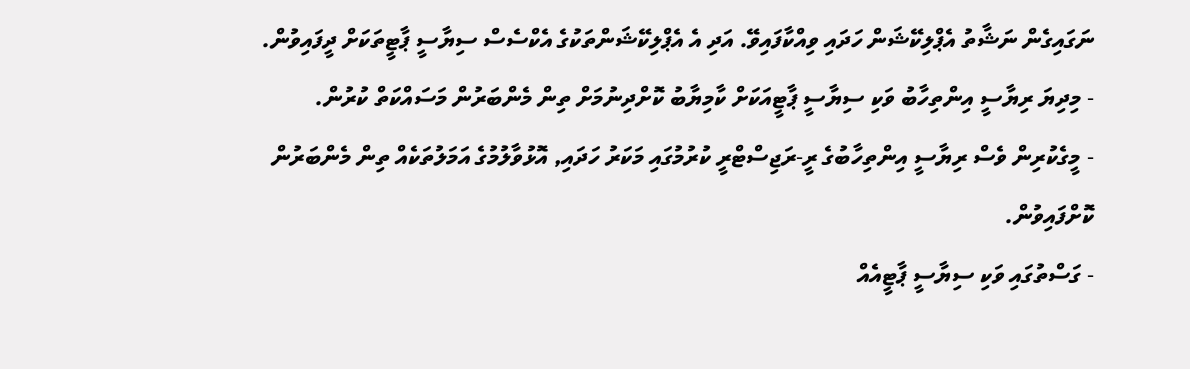ނަގައިގެން ނަޝާތު އެޕްލިކޭޝަން ހަދައި ވިއްކާފައިވޭ. އަދި އެ އެޕްލިކޭޝަންތަކުގެ އެކްސެސް ސިޔާސީ ޕާޓީތަކަށް ދީފައިވުން.
- މިދިޔަ ރިޔާސީ އިންތިހާބު ވަކި ސިޔާސީ ޕާޓީއަކަށް ކާމިޔާބު ކޮށްދިނުމަށް ތިން މެންބަރުން މަސައްކަތް ކުރުން.
- މީގެކުރިން ވެސް ރިޔާސީ އިންތިހާބުގެ ރީ-ރަޖިސްޓްރީ ކުރުމުގައި މަކަރު ހަދައި, އޮޅުވާލުމުގެ އަމަލުތަކެއް ތިން މެންބަރުން ކޮށްފައިވުން.
- ގަސްތުގައި ވަކި ސިޔާސީ ޕާޓީއެއް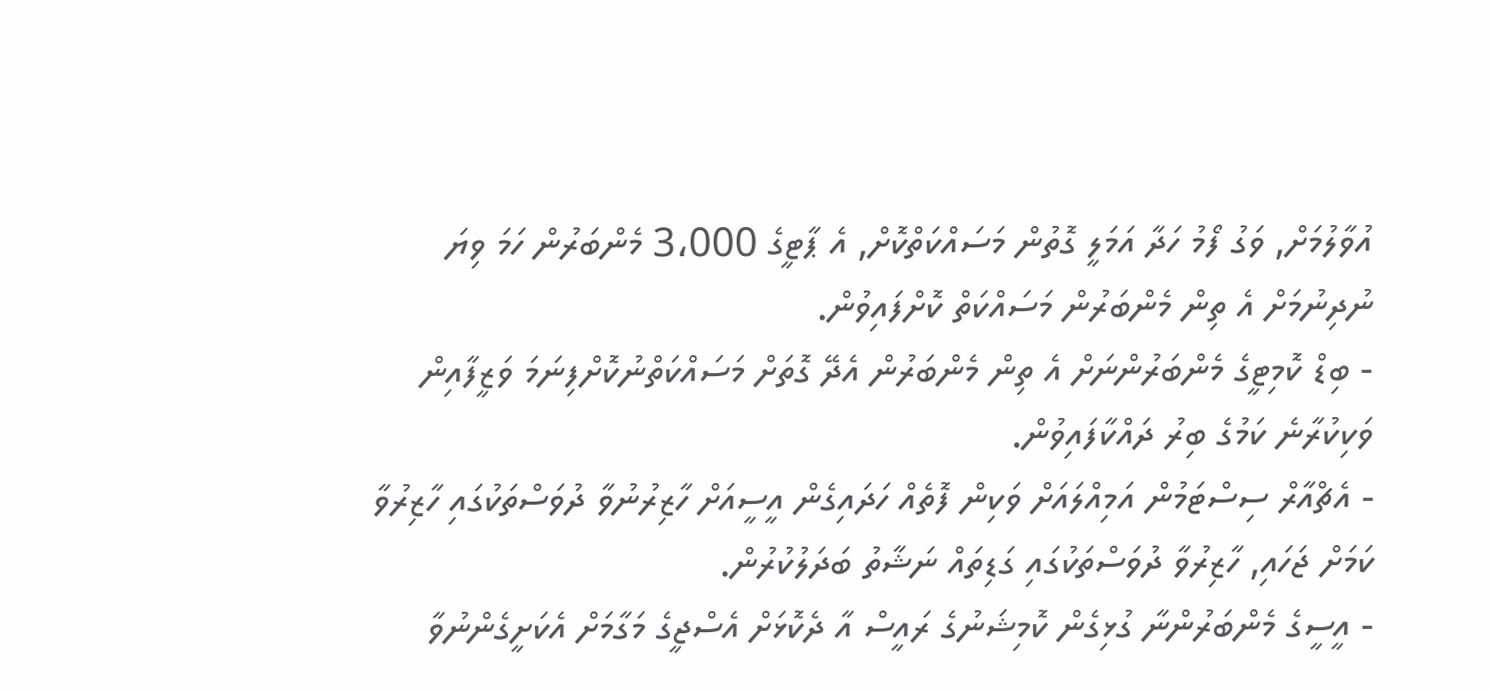އުވާލުމަށް, ވަގު ފޯމު ހަދާ އަމަލީ ގޮތުން މަސައްކަތްކޮށް, އެ ޕާޓީގެ 3،000 މެންބަރުން ހަމަ ވިޔަ ނުދިނުމަށް އެ ތިން މެންބަރުން މަސައްކަތް ކޮށްފައިވުން.
- ބިޑް ކޮމިޓީގެ މެންބަރުންނަށް އެ ތިން މެންބަރުން އެދޭ ގޮތަށް މަސައްކަތްނުކޮށްފިނަމަ ވަޒީފާއިން ވަކިކުރާނެ ކަމުގެ ބިރު ދައްކާފައިވުން.
- އެޗްއާރް ސިސްޓަމުން އަމިއްލައަށް ވަކިން ފޮތެއް ހަދައިގެން އީސީއަށް ހާޒިރުނުވާ ދުވަސްތަކުގައި ހާޒިރުވާ ކަމަށް ޖަހައި, ހާޒިރުވާ ދުވަސްތަކުގައި ގަޑިތައް ނަޝާތު ބަދަލުކުރުން.
- އީސީގެ މެންބަރުންނާ ގުޅިގެން ކޮމިޝަނުގެ ރައީސް އާ ދެކޮޅަށް އެސްޖީގެ މަގާމަށް އެކަށީގެންނުވާ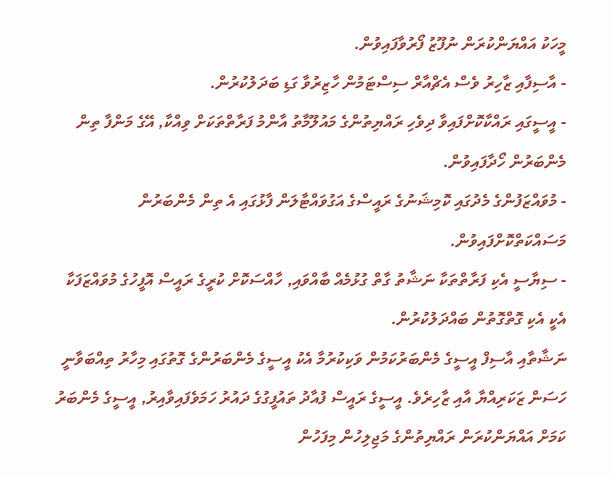މީހަކު އައްޔަންކުރަން ނުފޫޒު ފޯރުވާފައިވުން.
- އާސިފާއި ޒާހިރު ވެސް އެޗްއާރް ސިސްޓަމުން ހާޒިރުވާ ގަޑި ބަދަލުކުރުން.
- އީސީގައި ރައްކާކޮށްފައިވާ ދިވެހި ރައްޔިތުންގެ މައުލޫމާތު އާންމު ފަރާތްތަކަށް ވިއްކާ, އޭގެ މަންފާ ތިން މެންބަރުން ހޯދާފައިވުން.
- މުވައްޒަފުންގެ މެދުގައި ކޮމިޝަނުގެ ރައީސްގެ އަގުވައްޓާލަން ފާޅުގައި އެ ތިން މެންބަރުން މަސައްކަތްކޮށްފައިވުން.
- ސިޔާސީ އެކި ފަރާތްތަކާ ނަޝާތު ގާތް ގުޅުމެއް ބާއްވައި, ހާއްސަކޮށް ކުރީގެ ރައީސް އޮފީހުގެ މުވައްޒަފަކާ އެކީ އެކި ގޮތްގޮތުން ބައްދަލުކުރުން.
ނަޝާތާއި އާސިފް އީސީގެ މެންބަރުކަމުން ވަކިކުރުމާ އެކު އީސީގެ މެންބަރުންގެ ގޮތުގައި މިހާރު ތިއްބަވާނީ ހަސަން ޒަކަރިއްޔާ އާއި ޒާހިރެވެ. އީސީގެ ރައީސް ފުއާދު ތައުފީގުގެ ދައުރު ހަމަވެފައިވާއިރު, އީސީގެ މެންބަރު ކަމަށް އައްޔަންކުރަން ރައްޔިތުންގެ މަޖިލިހުން މިފަހުން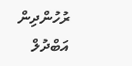ރުހުންދިން އަބްދުލް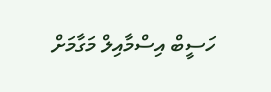ހަސީބް އިސްމާއިލް މަގާމަށް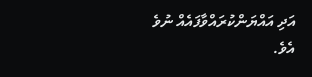އަދި އައްޔަންކުރައްވާފައެއް ނުވެ އެވެ.